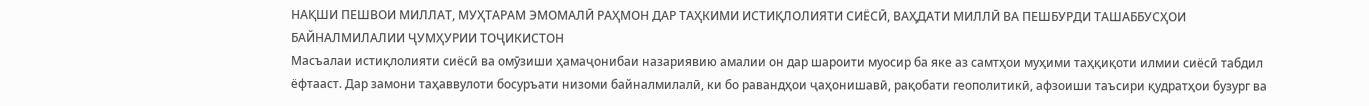НАҚШИ ПЕШВОИ МИЛЛАТ, МУҲТАРАМ ЭМОМАЛӢ РАҲМОН ДАР ТАҲКИМИ ИСТИҚЛОЛИЯТИ СИЁСӢ, ВАҲДАТИ МИЛЛӢ ВА ПЕШБУРДИ ТАШАББУСҲОИ БАЙНАЛМИЛАЛИИ ҶУМҲУРИИ ТОҶИКИСТОН
Масъалаи истиқлолияти сиёсӣ ва омӯзиши ҳамаҷонибаи назариявию амалии он дар шароити муосир ба яке аз самтҳои муҳими таҳқиқоти илмии сиёсӣ табдил ёфтааст. Дар замони таҳаввулоти босуръати низоми байналмилалӣ, ки бо равандҳои ҷаҳонишавӣ, рақобати геополитикӣ, афзоиши таъсири қудратҳои бузург ва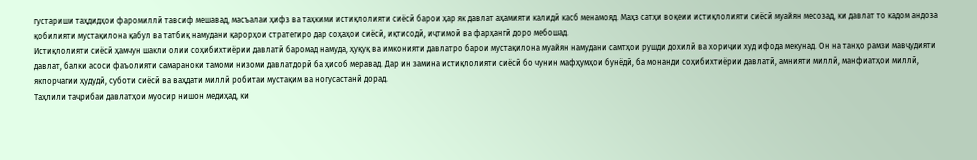густариши таҳдидҳои фаромиллӣ тавсиф мешавад, масъалаи ҳифз ва таҳкими истиқлолияти сиёсӣ барои ҳар як давлат аҳамияти калидӣ касб менамояд. Маҳз сатҳи воқеии истиқлолияти сиёсӣ муайян месозад, ки давлат то кадом андоза қобилияти мустақилона қабул ва татбиқ намудани қарорҳои стратегиро дар соҳаҳои сиёсӣ, иқтисодӣ, иҷтимоӣ ва фарҳангӣ доро мебошад.
Истиқлолияти сиёсӣ ҳамчун шакли олии соҳибихтиёрии давлатӣ баромад намуда, ҳуқуқ ва имконияти давлатро барои мустақилона муайян намудани самтҳои рушди дохилӣ ва хориҷии худ ифода мекунад. Он на танҳо рамзи мавҷудияти давлат, балки асоси фаъолияти самараноки тамоми низоми давлатдорӣ ба ҳисоб меравад. Дар ин замина истиқлолияти сиёсӣ бо чунин мафҳумҳои бунёдӣ, ба монанди соҳибихтиёрии давлатӣ, амнияти миллӣ, манфиатҳои миллӣ, якпорчагии ҳудудӣ, суботи сиёсӣ ва ваҳдати миллӣ робитаи мустақим ва ногусастанӣ дорад.
Таҳлили таҷрибаи давлатҳои муосир нишон медиҳад, ки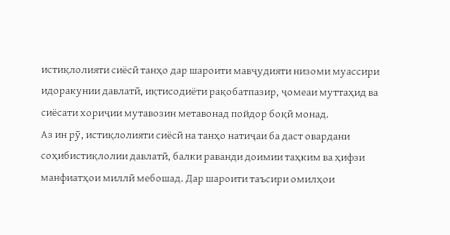истиқлолияти сиёсӣ танҳо дар шароити мавҷудияти низоми муассири идоракунии давлатӣ, иқтисодиёти рақобатпазир, ҷомеаи муттаҳид ва сиёсати хориҷии мутавозин метавонад пойдор боқӣ монад.
Аз ин рӯ, истиқлолияти сиёсӣ на танҳо натиҷаи ба даст овардани соҳибистиқлолии давлатӣ, балки раванди доимии таҳким ва ҳифзи манфиатҳои миллӣ мебошад. Дар шароити таъсири омилҳои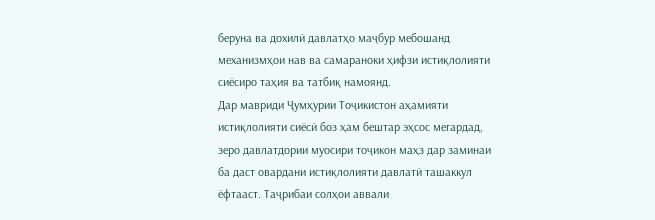беруна ва дохилӣ давлатҳо маҷбур мебошанд механизмҳои нав ва самараноки ҳифзи истиқлолияти сиёсиро таҳия ва татбиқ намоянд.
Дар мавриди Ҷумҳурии Тоҷикистон аҳамияти истиқлолияти сиёсӣ боз ҳам бештар эҳсос мегардад, зеро давлатдории муосири тоҷикон маҳз дар заминаи ба даст овардани истиқлолияти давлатӣ ташаккул ёфтааст. Таҷрибаи солҳои аввали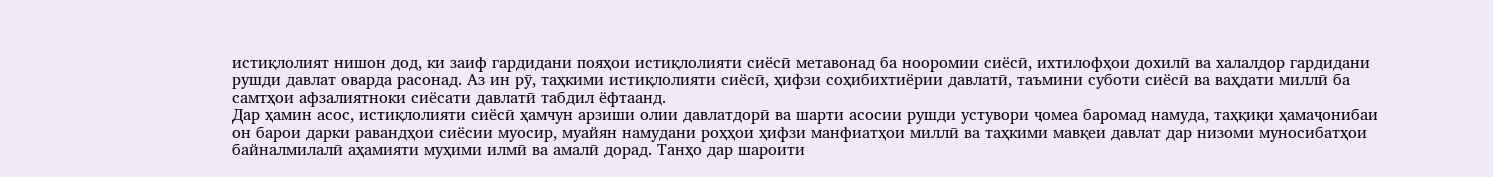истиқлолият нишон дод, ки заиф гардидани пояҳои истиқлолияти сиёсӣ метавонад ба нооромии сиёсӣ, ихтилофҳои дохилӣ ва халалдор гардидани рушди давлат оварда расонад. Аз ин рӯ, таҳкими истиқлолияти сиёсӣ, ҳифзи соҳибихтиёрии давлатӣ, таъмини суботи сиёсӣ ва ваҳдати миллӣ ба самтҳои афзалиятноки сиёсати давлатӣ табдил ёфтаанд.
Дар ҳамин асос, истиқлолияти сиёсӣ ҳамчун арзиши олии давлатдорӣ ва шарти асосии рушди устувори ҷомеа баромад намуда, таҳқиқи ҳамаҷонибаи он барои дарки равандҳои сиёсии муосир, муайян намудани роҳҳои ҳифзи манфиатҳои миллӣ ва таҳкими мавқеи давлат дар низоми муносибатҳои байналмилалӣ аҳамияти муҳими илмӣ ва амалӣ дорад. Танҳо дар шароити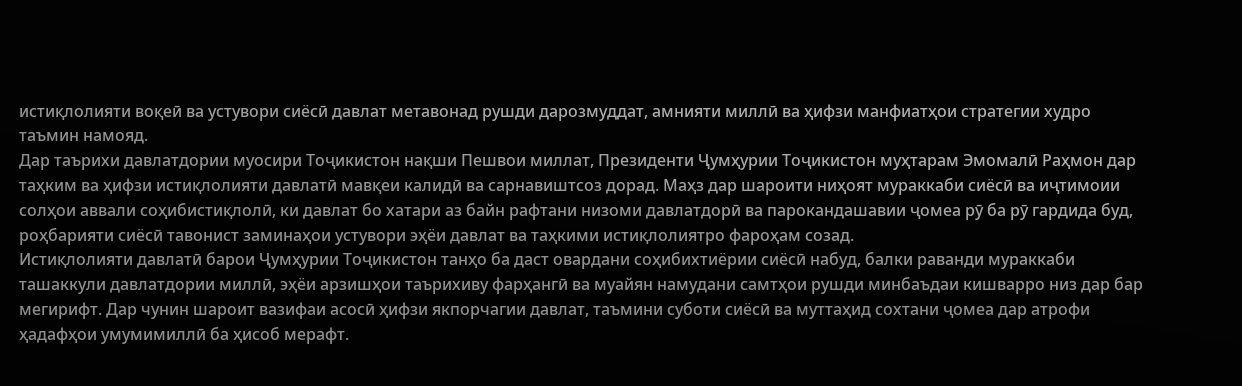истиқлолияти воқеӣ ва устувори сиёсӣ давлат метавонад рушди дарозмуддат, амнияти миллӣ ва ҳифзи манфиатҳои стратегии худро таъмин намояд.
Дар таърихи давлатдории муосири Тоҷикистон нақши Пешвои миллат, Президенти Ҷумҳурии Тоҷикистон муҳтарам Эмомалӣ Раҳмон дар таҳким ва ҳифзи истиқлолияти давлатӣ мавқеи калидӣ ва сарнавиштсоз дорад. Маҳз дар шароити ниҳоят мураккаби сиёсӣ ва иҷтимоии солҳои аввали соҳибистиқлолӣ, ки давлат бо хатари аз байн рафтани низоми давлатдорӣ ва парокандашавии ҷомеа рӯ ба рӯ гардида буд, роҳбарияти сиёсӣ тавонист заминаҳои устувори эҳёи давлат ва таҳкими истиқлолиятро фароҳам созад.
Истиқлолияти давлатӣ барои Ҷумҳурии Тоҷикистон танҳо ба даст овардани соҳибихтиёрии сиёсӣ набуд, балки раванди мураккаби ташаккули давлатдории миллӣ, эҳёи арзишҳои таърихиву фарҳангӣ ва муайян намудани самтҳои рушди минбаъдаи кишварро низ дар бар мегирифт. Дар чунин шароит вазифаи асосӣ ҳифзи якпорчагии давлат, таъмини суботи сиёсӣ ва муттаҳид сохтани ҷомеа дар атрофи ҳадафҳои умумимиллӣ ба ҳисоб мерафт.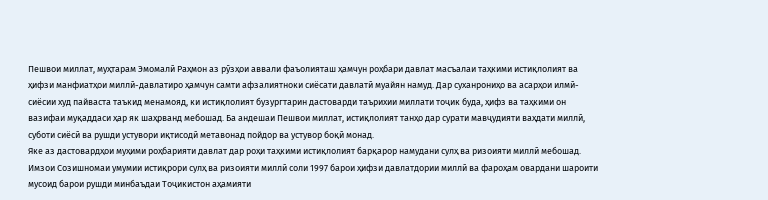Пешвои миллат, муҳтарам Эмомалӣ Раҳмон аз рӯзҳои аввали фаъолияташ ҳамчун роҳбари давлат масъалаи таҳкими истиқлолият ва ҳифзи манфиатҳои миллӣ-давлатиро ҳамчун самти афзалиятноки сиёсати давлатӣ муайян намуд. Дар суханрониҳо ва асарҳои илмӣ-сиёсии худ пайваста таъкид менамояд, ки истиқлолият бузургтарин дастоварди таърихии миллати тоҷик буда, ҳифз ва таҳкими он вазифаи муқаддаси ҳар як шаҳрванд мебошад. Ба андешаи Пешвои миллат, истиқлолият танҳо дар сурати мавҷудияти ваҳдати миллӣ, суботи сиёсӣ ва рушди устувори иқтисодӣ метавонад пойдор ва устувор боқӣ монад.
Яке аз дастовардҳои муҳими роҳбарияти давлат дар роҳи таҳкими истиқлолият барқарор намудани сулҳ ва ризоияти миллӣ мебошад. Имзои Созишномаи умумии истиқрори сулҳ ва ризоияти миллӣ соли 1997 барои ҳифзи давлатдории миллӣ ва фароҳам овардани шароити мусоид барои рушди минбаъдаи Тоҷикистон аҳамияти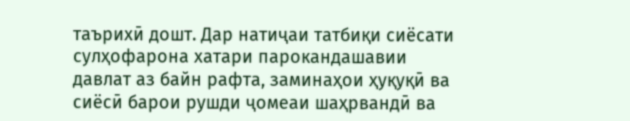таърихӣ дошт. Дар натиҷаи татбиқи сиёсати сулҳофарона хатари парокандашавии давлат аз байн рафта, заминаҳои ҳуқуқӣ ва сиёсӣ барои рушди ҷомеаи шаҳрвандӣ ва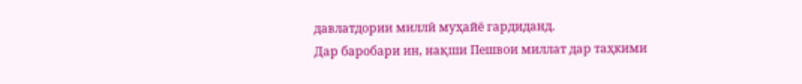давлатдории миллӣ муҳайё гардиданд.
Дар баробари ин, нақши Пешвои миллат дар таҳкими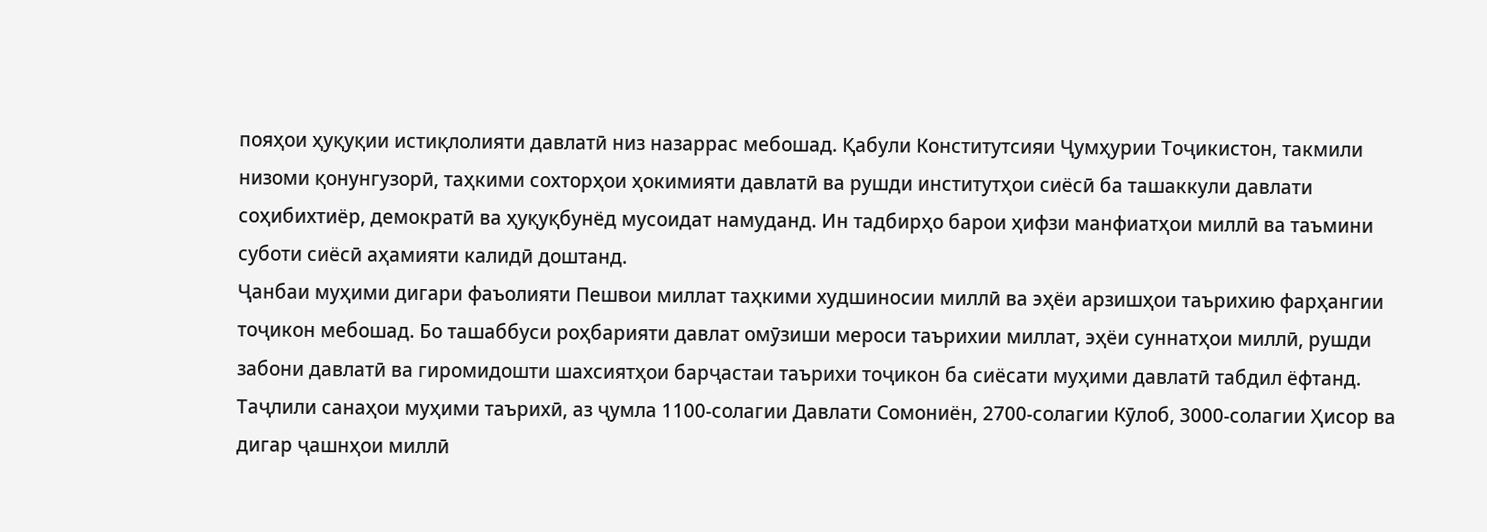пояҳои ҳуқуқии истиқлолияти давлатӣ низ назаррас мебошад. Қабули Конститутсияи Ҷумҳурии Тоҷикистон, такмили низоми қонунгузорӣ, таҳкими сохторҳои ҳокимияти давлатӣ ва рушди институтҳои сиёсӣ ба ташаккули давлати соҳибихтиёр, демократӣ ва ҳуқуқбунёд мусоидат намуданд. Ин тадбирҳо барои ҳифзи манфиатҳои миллӣ ва таъмини суботи сиёсӣ аҳамияти калидӣ доштанд.
Ҷанбаи муҳими дигари фаъолияти Пешвои миллат таҳкими худшиносии миллӣ ва эҳёи арзишҳои таърихию фарҳангии тоҷикон мебошад. Бо ташаббуси роҳбарияти давлат омӯзиши мероси таърихии миллат, эҳёи суннатҳои миллӣ, рушди забони давлатӣ ва гиромидошти шахсиятҳои барҷастаи таърихи тоҷикон ба сиёсати муҳими давлатӣ табдил ёфтанд. Таҷлили санаҳои муҳими таърихӣ, аз ҷумла 1100-солагии Давлати Сомониён, 2700-солагии Кӯлоб, 3000-солагии Ҳисор ва дигар ҷашнҳои миллӣ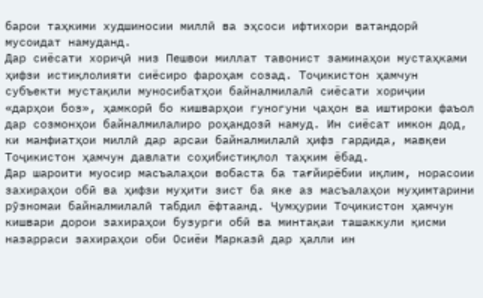барои таҳкими худшиносии миллӣ ва эҳсоси ифтихори ватандорӣ мусоидат намуданд.
Дар сиёсати хориҷӣ низ Пешвои миллат тавонист заминаҳои мустаҳками ҳифзи истиқлолияти сиёсиро фароҳам созад. Тоҷикистон ҳамчун субъекти мустақили муносибатҳои байналмилалӣ сиёсати хориҷии «дарҳои боз», ҳамкорӣ бо кишварҳои гуногуни ҷаҳон ва иштироки фаъол дар созмонҳои байналмилалиро роҳандозӣ намуд. Ин сиёсат имкон дод, ки манфиатҳои миллӣ дар арсаи байналмилалӣ ҳифз гардида, мавқеи Тоҷикистон ҳамчун давлати соҳибистиқлол таҳким ёбад.
Дар шароити муосир масъалаҳои вобаста ба тағйирёбии иқлим, норасоии захираҳои обӣ ва ҳифзи муҳити зист ба яке аз масъалаҳои муҳимтарини рӯзномаи байналмилалӣ табдил ёфтаанд. Ҷумҳурии Тоҷикистон ҳамчун кишвари дорои захираҳои бузурги обӣ ва минтақаи ташаккули қисми назарраси захираҳои оби Осиёи Марказӣ дар ҳалли ин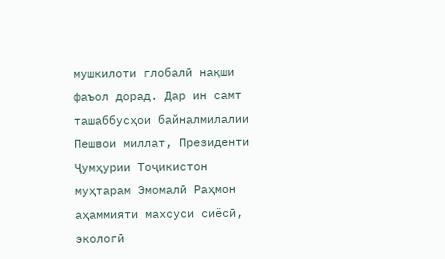мушкилоти глобалӣ нақши фаъол дорад. Дар ин самт ташаббусҳои байналмилалии Пешвои миллат, Президенти Ҷумҳурии Тоҷикистон муҳтарам Эмомалӣ Раҳмон аҳаммияти махсуси сиёсӣ, экологӣ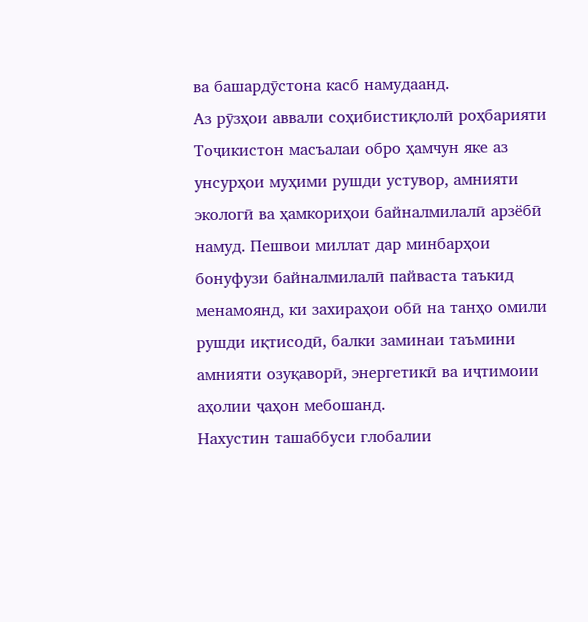ва башардӯстона касб намудаанд.
Аз рӯзҳои аввали соҳибистиқлолӣ роҳбарияти Тоҷикистон масъалаи обро ҳамчун яке аз унсурҳои муҳими рушди устувор, амнияти экологӣ ва ҳамкориҳои байналмилалӣ арзёбӣ намуд. Пешвои миллат дар минбарҳои бонуфузи байналмилалӣ пайваста таъкид менамоянд, ки захираҳои обӣ на танҳо омили рушди иқтисодӣ, балки заминаи таъмини амнияти озуқаворӣ, энергетикӣ ва иҷтимоии аҳолии ҷаҳон мебошанд.
Нахустин ташаббуси глобалии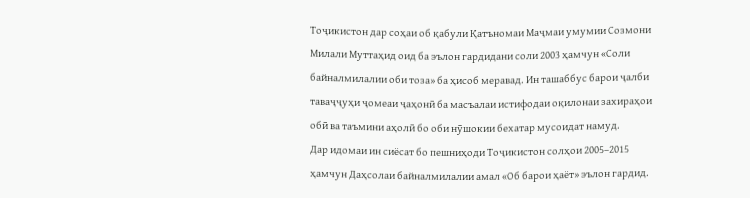Тоҷикистон дар соҳаи об қабули Қатъномаи Маҷмаи умумии Созмони Милали Муттаҳид оид ба эълон гардидани соли 2003 ҳамчун «Соли байналмилалии оби тоза» ба ҳисоб меравад. Ин ташаббус барои ҷалби таваҷҷуҳи ҷомеаи ҷаҳонӣ ба масъалаи истифодаи оқилонаи захираҳои обӣ ва таъмини аҳолӣ бо оби нӯшокии бехатар мусоидат намуд.
Дар идомаи ин сиёсат бо пешниҳоди Тоҷикистон солҳои 2005–2015 ҳамчун Даҳсолаи байналмилалии амал «Об барои ҳаёт» эълон гардид.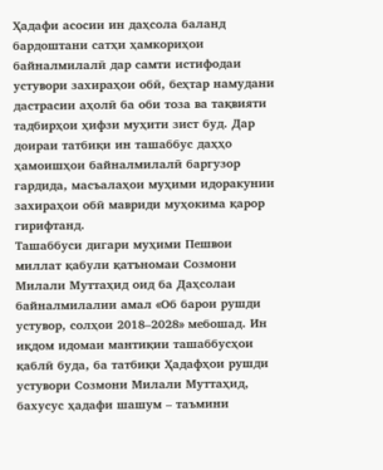Ҳадафи асосии ин даҳсола баланд бардоштани сатҳи ҳамкориҳои байналмилалӣ дар самти истифодаи устувори захираҳои обӣ, беҳтар намудани дастрасии аҳолӣ ба оби тоза ва тақвияти тадбирҳои ҳифзи муҳити зист буд. Дар доираи татбиқи ин ташаббус даҳҳо ҳамоишҳои байналмилалӣ баргузор гардида, масъалаҳои муҳими идоракунии захираҳои обӣ мавриди муҳокима қарор гирифтанд.
Ташаббуси дигари муҳими Пешвои миллат қабули қатъномаи Созмони Милали Муттаҳид оид ба Даҳсолаи байналмилалии амал «Об барои рушди устувор, солҳои 2018–2028» мебошад. Ин иқдом идомаи мантиқии ташаббусҳои қаблӣ буда, ба татбиқи Ҳадафҳои рушди устувори Созмони Милали Муттаҳид, бахусус ҳадафи шашум – таъмини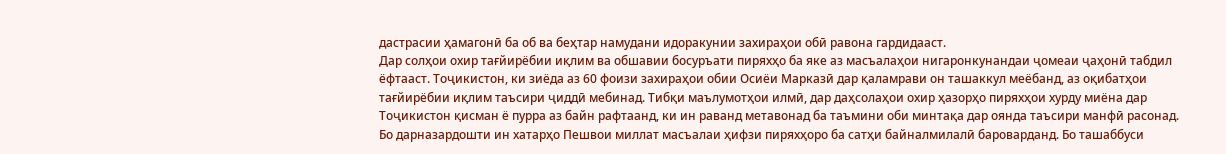дастрасии ҳамагонӣ ба об ва беҳтар намудани идоракунии захираҳои обӣ равона гардидааст.
Дар солҳои охир тағйирёбии иқлим ва обшавии босуръати пиряхҳо ба яке аз масъалаҳои нигаронкунандаи ҷомеаи ҷаҳонӣ табдил ёфтааст. Тоҷикистон, ки зиёда аз 60 фоизи захираҳои обии Осиёи Марказӣ дар қаламрави он ташаккул меёбанд, аз оқибатҳои тағйирёбии иқлим таъсири ҷиддӣ мебинад. Тибқи маълумотҳои илмӣ, дар даҳсолаҳои охир ҳазорҳо пиряхҳои хурду миёна дар Тоҷикистон қисман ё пурра аз байн рафтаанд, ки ин раванд метавонад ба таъмини оби минтақа дар оянда таъсири манфӣ расонад.
Бо дарназардошти ин хатарҳо Пешвои миллат масъалаи ҳифзи пиряхҳоро ба сатҳи байналмилалӣ бароварданд. Бо ташаббуси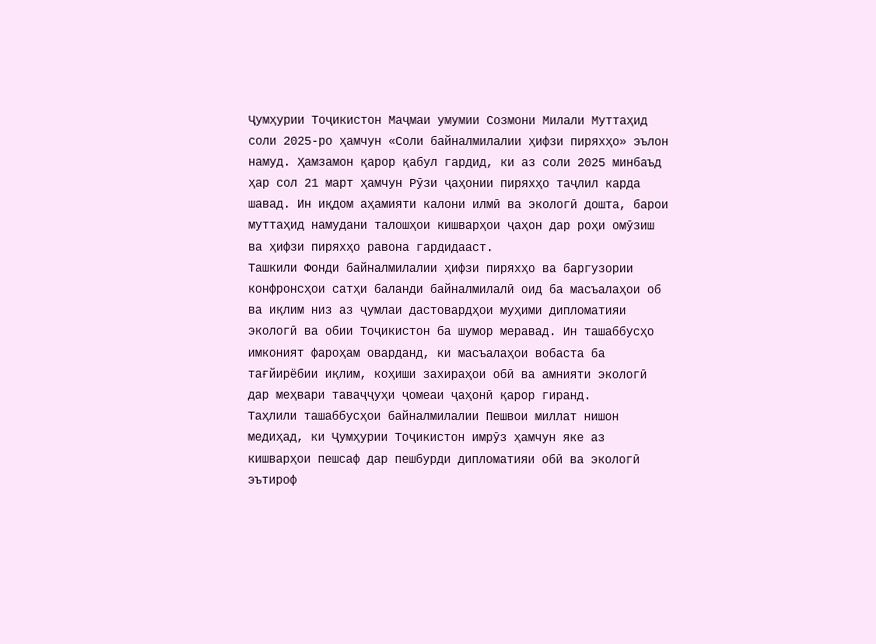Ҷумҳурии Тоҷикистон Маҷмаи умумии Созмони Милали Муттаҳид соли 2025-ро ҳамчун «Соли байналмилалии ҳифзи пиряхҳо» эълон намуд. Ҳамзамон қарор қабул гардид, ки аз соли 2025 минбаъд ҳар сол 21 март ҳамчун Рӯзи ҷаҳонии пиряхҳо таҷлил карда шавад. Ин иқдом аҳамияти калони илмӣ ва экологӣ дошта, барои муттаҳид намудани талошҳои кишварҳои ҷаҳон дар роҳи омӯзиш ва ҳифзи пиряхҳо равона гардидааст.
Ташкили Фонди байналмилалии ҳифзи пиряхҳо ва баргузории конфронсҳои сатҳи баланди байналмилалӣ оид ба масъалаҳои об ва иқлим низ аз ҷумлаи дастовардҳои муҳими дипломатияи экологӣ ва обии Тоҷикистон ба шумор меравад. Ин ташаббусҳо имконият фароҳам оварданд, ки масъалаҳои вобаста ба тағйирёбии иқлим, коҳиши захираҳои обӣ ва амнияти экологӣ дар меҳвари таваҷҷуҳи ҷомеаи ҷаҳонӣ қарор гиранд.
Таҳлили ташаббусҳои байналмилалии Пешвои миллат нишон медиҳад, ки Ҷумҳурии Тоҷикистон имрӯз ҳамчун яке аз кишварҳои пешсаф дар пешбурди дипломатияи обӣ ва экологӣ эътироф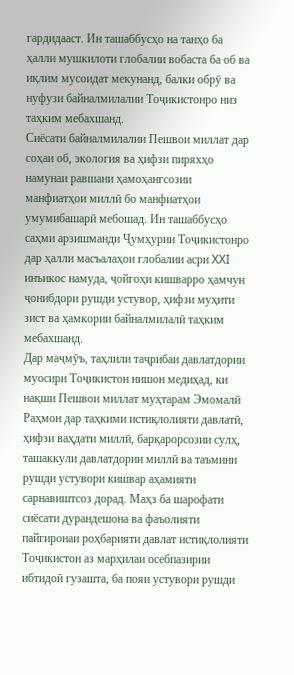гардидааст. Ин ташаббусҳо на танҳо ба ҳалли мушкилоти глобалии вобаста ба об ва иқлим мусоидат мекунанд, балки обрӯ ва нуфузи байналмилалии Тоҷикистонро низ таҳким мебахшанд.
Сиёсати байналмилалии Пешвои миллат дар соҳаи об, экология ва ҳифзи пиряхҳо намунаи равшани ҳамоҳангсозии манфиатҳои миллӣ бо манфиатҳои умумибашарӣ мебошад. Ин ташаббусҳо саҳми арзишманди Ҷумҳурии Тоҷикистонро дар ҳалли масъалаҳои глобалии асри XXI инъикос намуда, ҷойгоҳи кишварро ҳамчун ҷонибдори рушди устувор, ҳифзи муҳити зист ва ҳамкории байналмилалӣ таҳким мебахшанд.
Дар маҷмӯъ, таҳлили таҷрибаи давлатдории муосири Тоҷикистон нишон медиҳад, ки нақши Пешвои миллат муҳтарам Эмомалӣ Раҳмон дар таҳкими истиқлолияти давлатӣ, ҳифзи ваҳдати миллӣ, барқарорсозии сулҳ, ташаккули давлатдории миллӣ ва таъмини рушди устувори кишвар аҳамияти сарнавиштсоз дорад. Маҳз ба шарофати сиёсати дурандешона ва фаъолияти пайгиронаи роҳбарияти давлат истиқлолияти Тоҷикистон аз марҳилаи осебпазирии ибтидоӣ гузашта, ба пояи устувори рушди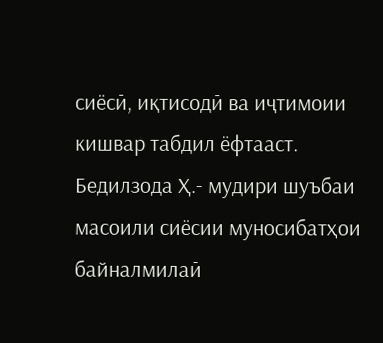сиёсӣ, иқтисодӣ ва иҷтимоии кишвар табдил ёфтааст.
Бедилзода Ҳ.- мудири шуъбаи масоили сиёсии муносибатҳои байналмилаӣ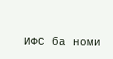ИФС ба номи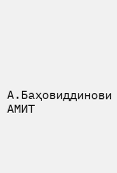А.Баҳовиддинови АМИТ